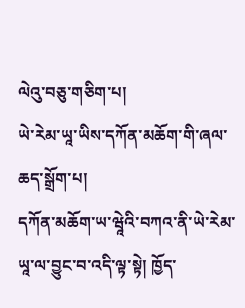ལེའུ་བཅུ་གཅིག་པ།
ཡེ་རེམ་ཡཱ་ཡིས་དཀོན་མཆོག་གི་ཞལ་ཆད་སྒྲོག་པ།
དཀོན་མཆོག་ཡ་ཝཱེའི་བཀའ་ནི་ཡེ་རེམ་ཡཱ་ལ་བྱུང་བ་འདི་ལྟ་སྟེ། ཁྱོད་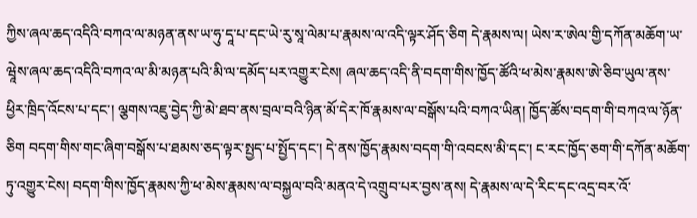ཀྱིས་ཞལ་ཆད་འདིའི་བཀའ་ལ་མཉན་ནས་ཡ་ཧུ་དཱ་པ་དང་ཡེ་རུ་སཱ་ལེམ་པ་རྣམས་ལ་འདི་ལྟར་ཤོད་ཅིག དེ་རྣམས་ལ། ཡེས་ར་ཨེལ་གྱི་དཀོན་མཆོག་ཡ་ཝཱེས་ཞལ་ཆད་འདིའི་བཀའ་ལ་མི་མཉན་པའི་མི་ལ་དམོད་པར་འགྱུར་ངེས། ཞལ་ཆད་འདི་ནི་བདག་གིས་ཁྱོད་ཚོའི་ཕ་མེས་རྣམས་ཨེ་ཅིབ་ཡུལ་ནས་ཕྱིར་ཁྲིད་འོངས་པ་དང་། ལྕགས་འཇུ་བྱེད་ཀྱི་མེ་ཐབ་ནས་བྲལ་བའི་ཉིན་མོ་དེར་ཁོ་རྣམས་ལ་བསྒོས་པའི་བཀའ་ཡིན། ཁྱོད་ཚོས་བདག་གི་བཀའ་ལ་ཉོན་ཅིག བདག་གིས་གང་ཞིག་བསྒོས་པ་ཐམས་ཅད་ལྟར་སྤྱད་པ་སྤྱོད་དང་། དེ་ནས་ཁྱོད་རྣམས་བདག་གི་འབངས་མི་དང་། ང་རང་ཁྱོད་ཅག་གི་དཀོན་མཆོག་ཏུ་འགྱུར་ངེས། བདག་གིས་ཁྱོད་རྣམས་ཀྱི་ཕ་མེས་རྣམས་ལ་བསྐྱལ་བའི་མནའ་དེ་འགྲུབ་པར་བྱས་ནས། དེ་རྣམས་ལ་དེ་རིང་དང་འདྲ་བར་འོ་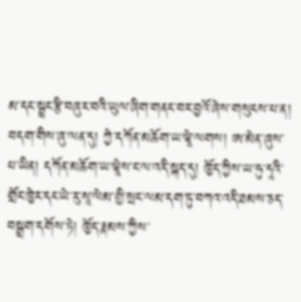མ་དང་སྦྲང་རྩི་བཞུར་བའི་ཡུལ་ཞིག་གནང་བར་བྱའོ་ཞེས་གསུངས་པ་ན། བདག་གིས་ཞུ་ལན་དུ། ཀྱེ་དཀོན་མཆོག་ཡ་ཝཱེ་ལགས། ཨ་མེན་ཞུས་པ་ཡིན། དཀོན་མཆོག་ཡ་ཝཱེས་ང་ལ་འདི་སྐད་དུ། ཁྱོད་ཀྱིས་ཡ་ཧུ་དཱའི་གྲོང་ཁྱེར་དང་ཡེ་རུ་སཱ་ལེམ་གྱི་སྲང་ལམ་དག་ཏུ་བཀའ་འདི་ཐམས་ཅད་བསྒྲག་དགོས་ཏེ། ཁྱོད་རྣམས་ཀྱིས་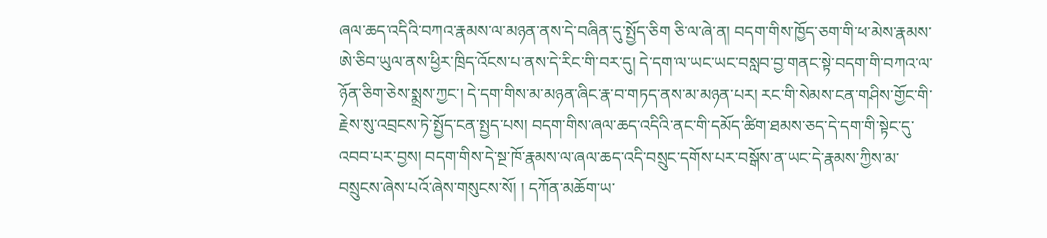ཞལ་ཆད་འདིའི་བཀའ་རྣམས་ལ་མཉན་ནས་དེ་བཞིན་དུ་སྤྱོད་ཅིག ཅི་ལ་ཞེ་ན། བདག་གིས་ཁྱོད་ཅག་གི་ཕ་མེས་རྣམས་ཨེ་ཅིབ་ཡུལ་ནས་ཕྱིར་ཁྲིད་འོངས་པ་ནས་དེ་རིང་གི་བར་དུ། དེ་དག་ལ་ཡང་ཡང་བསླབ་བྱ་གནང་སྟེ་བདག་གི་བཀའ་ལ་ཉོན་ཅིག་ཅེས་སྨྲས་ཀྱང་། དེ་དག་གིས་མ་མཉན་ཞིང་རྣ་བ་གཏད་ནས་མ་མཉན་པར། རང་གི་སེམས་ངན་གཤིས་གྱོང་གི་རྗེས་སུ་འབྲངས་ཏེ་སྤྱོད་ངན་སྤྱད་པས། བདག་གིས་ཞལ་ཆད་འདིའི་ནང་གི་དམོད་ཚིག་ཐམས་ཅད་དེ་དག་གི་སྟེང་དུ་འབབ་པར་བྱས། བདག་གིས་དེ་སྔ་ཁོ་རྣམས་ལ་ཞལ་ཆད་འདི་བསྲུང་དགོས་པར་བསྒོས་ན་ཡང་དེ་རྣམས་ཀྱིས་མ་བསྲུངས་ཞེས་པའོ་ཞེས་གསུངས་སོ། ། དཀོན་མཆོག་ཡ་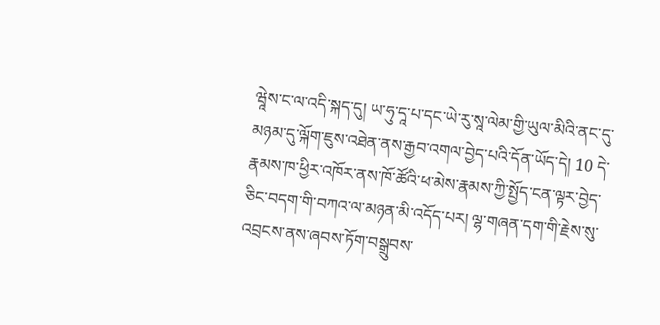ཝཱེས་ང་ལ་འདི་སྐད་དུ། ཡ་ཧུ་དཱ་པ་དང་ཡེ་རུ་སཱ་ལེམ་གྱི་ཡུལ་མིའི་ནང་དུ་མཉམ་དུ་ལྐོག་ཇུས་འཐེན་ནས་རྒྱབ་འགལ་བྱེད་པའི་དོན་ཡོད་དེ། 10 དེ་རྣམས་ཁ་ཕྱིར་འཁོར་ནས་ཁོ་ཚོའི་ཕ་མེས་རྣམས་ཀྱི་སྤྱོད་ངན་ལྟར་བྱེད་ཅིང་བདག་གི་བཀའ་ལ་མཉན་མི་འདོད་པར། ལྷ་གཞན་དག་གི་རྗེས་སུ་འབྲངས་ནས་ཞབས་ཏོག་བསྒྲུབས་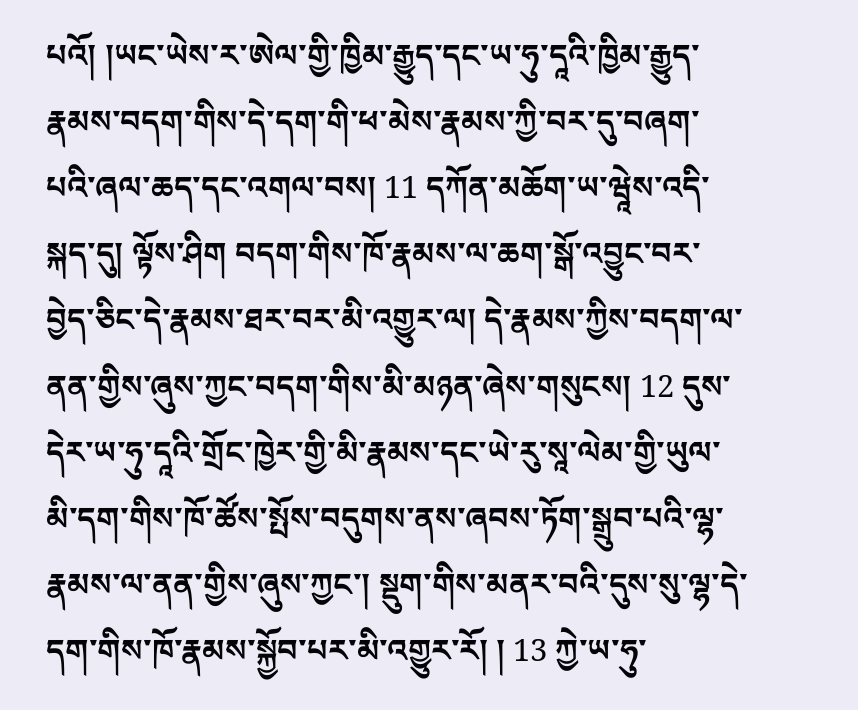པའོ། །ཡང་ཡེས་ར་ཨེལ་གྱི་ཁྱིམ་རྒྱུད་དང་ཡ་ཧུ་དཱའི་ཁྱིམ་རྒྱུད་རྣམས་བདག་གིས་དེ་དག་གི་ཕ་མེས་རྣམས་ཀྱི་བར་དུ་བཞག་པའི་ཞལ་ཆད་དང་འགལ་བས། 11 དཀོན་མཆོག་ཡ་ཝཱེས་འདི་སྐད་དུ། ལྟོས་ཤིག བདག་གིས་ཁོ་རྣམས་ལ་ཆག་སྒོ་འབྱུང་བར་བྱེད་ཅིང་དེ་རྣམས་ཐར་བར་མི་འགྱུར་ལ། དེ་རྣམས་ཀྱིས་བདག་ལ་ནན་གྱིས་ཞུས་ཀྱང་བདག་གིས་མི་མཉན་ཞེས་གསུངས། 12 དུས་དེར་ཡ་ཧུ་དཱའི་གྲོང་ཁྱེར་གྱི་མི་རྣམས་དང་ཡེ་རུ་སཱ་ལེམ་གྱི་ཡུལ་མི་དག་གིས་ཁོ་ཚོས་སྤོས་བདུགས་ནས་ཞབས་ཏོག་སྒྲུབ་པའི་ལྷ་རྣམས་ལ་ནན་གྱིས་ཞུས་ཀྱང་། སྡུག་གིས་མནར་བའི་དུས་སུ་ལྷ་དེ་དག་གིས་ཁོ་རྣམས་སྐྱོབ་པར་མི་འགྱུར་རོ། ། 13 ཀྱེ་ཡ་ཧུ་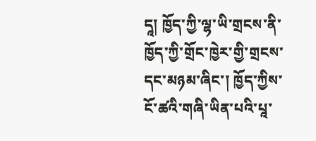དཱ། ཁྱོད་ཀྱི་ལྷ་ཡི་གྲངས་ནི་ཁྱོད་ཀྱི་གྲོང་ཁྱེར་གྱི་གྲངས་དང་མཉམ་ཞིང་། ཁྱོད་ཀྱིས་ངོ་ཚའི་གཞི་ཡིན་པའི་པཱ་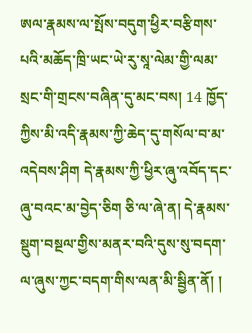ཨལ་རྣམས་ལ་སྤོས་བདུག་ཕྱིར་བརྩིགས་པའི་མཆོད་ཁྲི་ཡང་ཡེ་རུ་སཱ་ལེམ་གྱི་ལམ་སྲང་གི་གྲངས་བཞིན་དུ་མང་བས། 14 ཁྱོད་ཀྱིས་མི་འདི་རྣམས་ཀྱི་ཆེད་དུ་གསོལ་བ་མ་འདེབས་ཤིག དེ་རྣམས་ཀྱི་ཕྱིར་ཞུ་འབོད་དང་ཞུ་བའང་མ་བྱེད་ཅིག ཅི་ལ་ཞེ་ན། དེ་རྣམས་སྡུག་བསྔལ་གྱིས་མནར་བའི་དུས་སུ་བདག་ལ་ཞུས་ཀྱང་བདག་གིས་ལན་མི་སྦྱིན་ནོ། །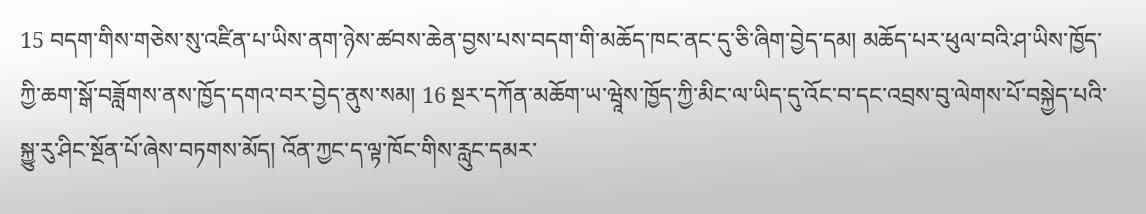15 བདག་གིས་གཅེས་སུ་འཛིན་པ་ཡིས་ནག་ཉེས་ཚབས་ཆེན་བྱས་པས་བདག་གི་མཆོད་ཁང་ནང་དུ་ཅི་ཞིག་བྱེད་དམ། མཆོད་པར་ཕུལ་བའི་ཤ་ཡིས་ཁྱོད་ཀྱི་ཆག་སྒོ་བཟློགས་ནས་ཁྱོད་དགའ་བར་བྱེད་ནུས་སམ། 16 སྔར་དཀོན་མཆོག་ཡ་ཝཱེས་ཁྱོད་ཀྱི་མིང་ལ་ཡིད་དུ་འོང་བ་དང་འབྲས་བུ་ལེགས་པོ་བསྐྱེད་པའི་སྐྱུ་རུ་ཤིང་སྔོན་པོ་ཞེས་བཏགས་མོད། འོན་ཀྱང་ད་ལྟ་ཁོང་གིས་རླུང་དམར་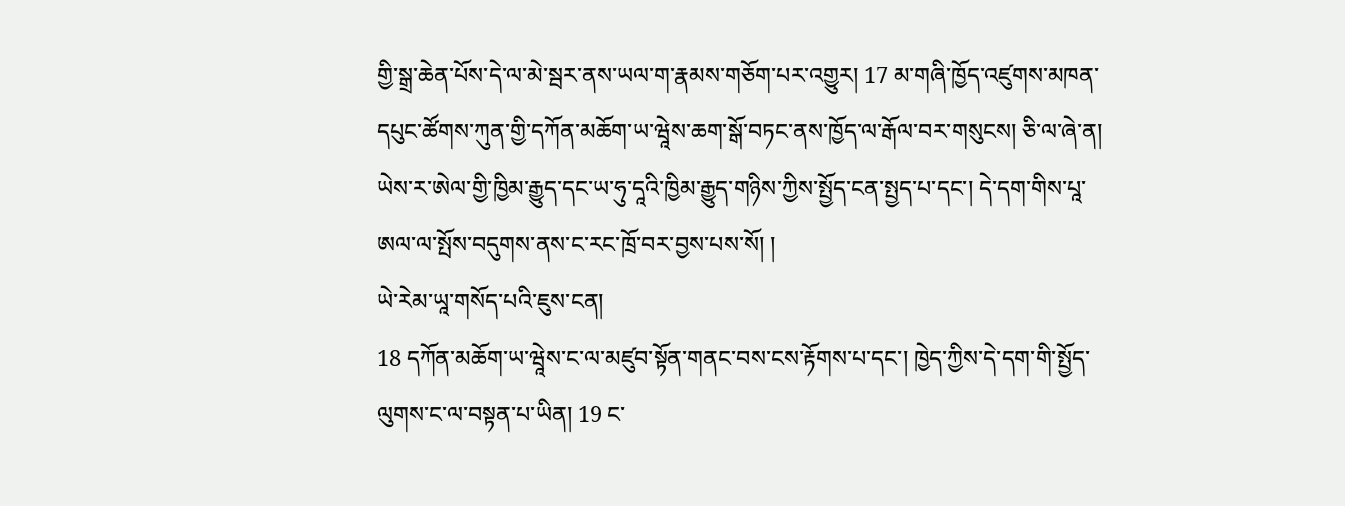གྱི་སྒྲ་ཆེན་པོས་དེ་ལ་མེ་སྦར་ནས་ཡལ་ག་རྣམས་གཅོག་པར་འགྱུར། 17 མ་གཞི་ཁྱོད་འཛུགས་མཁན་དཔུང་ཚོགས་ཀུན་གྱི་དཀོན་མཆོག་ཡ་ཝཱེས་ཆག་སྒོ་བཏང་ནས་ཁྱོད་ལ་རྒོལ་བར་གསུངས། ཅི་ལ་ཞེ་ན། ཡེས་ར་ཨེལ་གྱི་ཁྱིམ་རྒྱུད་དང་ཡ་ཧུ་དཱའི་ཁྱིམ་རྒྱུད་གཉིས་ཀྱིས་སྤྱོད་ངན་སྤྱད་པ་དང་། དེ་དག་གིས་པཱ་ཨལ་ལ་སྤོས་བདུགས་ནས་ང་རང་ཁྲོ་བར་བྱས་པས་སོ། །
ཡེ་རེམ་ཡཱ་གསོད་པའི་ཇུས་ངན།
18 དཀོན་མཆོག་ཡ་ཝཱེས་ང་ལ་མཛུབ་སྟོན་གནང་བས་ངས་རྟོགས་པ་དང་། ཁྱེད་ཀྱིས་དེ་དག་གི་སྤྱོད་ལུགས་ང་ལ་བསྟན་པ་ཡིན། 19 ང་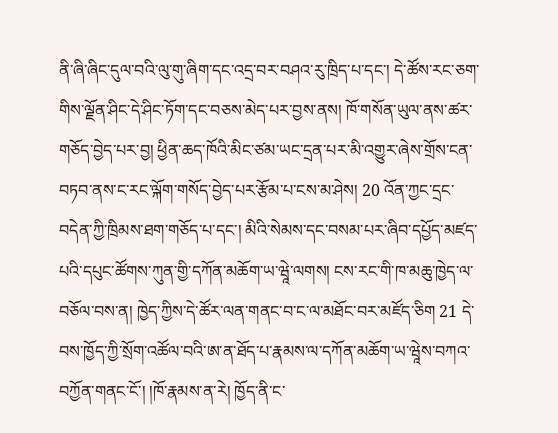ནི་ཞི་ཞིང་དུལ་བའི་ལུ་གུ་ཞིག་དང་འདྲ་བར་བཤའ་རུ་ཁྲིད་པ་དང་། དེ་ཚོས་རང་ཅག་གིས་ལྗོན་ཤིང་དེ་ཤིང་ཏོག་དང་བཅས་མེད་པར་བྱས་ནས། ཁོ་གསོན་ཡུལ་ནས་ཚར་གཅོད་བྱེད་པར་བྱ། ཕྱིན་ཆད་ཁོའི་མིང་ཙམ་ཡང་དྲན་པར་མི་འགྱུར་ཞེས་གྲོས་ངན་བཏབ་ནས་ང་རང་ལྐོག་གསོད་བྱེད་པར་རྩོམ་པ་ངས་མ་ཤེས། 20 འོན་ཀྱང་དྲང་བདེན་ཀྱི་ཁྲིམས་ཐག་གཅོད་པ་དང་། མིའི་སེམས་དང་བསམ་པར་ཞིབ་དཔྱོད་མཛད་པའི་དཔུང་ཚོགས་ཀུན་གྱི་དཀོན་མཆོག་ཡ་ཝཱེ་ལགས། ངས་རང་གི་ཁ་མཆུ་ཁྱེད་ལ་བཅོལ་བས་ན། ཁྱེད་ཀྱིས་དེ་ཚོར་ལན་གནང་བ་ང་ལ་མཐོང་བར་མཛོད་ཅིག 21 དེ་བས་ཁྱོད་ཀྱི་སྲོག་འཚོལ་བའི་ཨ་ན་ཐོད་པ་རྣམས་ལ་དཀོན་མཆོག་ཡ་ཝཱེས་བཀའ་བཀྱོན་གནང་ངོ་། །ཁོ་རྣམས་ན་རེ། ཁྱོད་ནི་ང་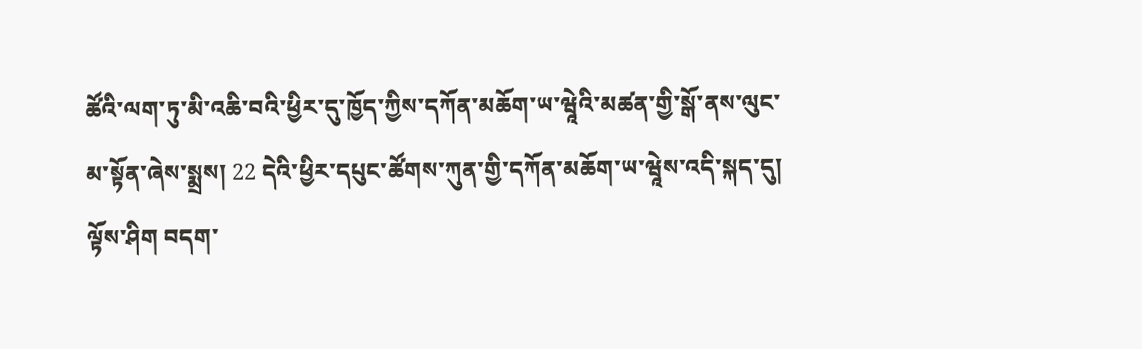ཚོའི་ལག་ཏུ་མི་འཆི་བའི་ཕྱིར་དུ་ཁྱོད་ཀྱིས་དཀོན་མཆོག་ཡ་ཝཱེའི་མཚན་གྱི་སྒོ་ནས་ལུང་མ་སྟོན་ཞེས་སྨྲས། 22 དེའི་ཕྱིར་དཔུང་ཚོགས་ཀུན་གྱི་དཀོན་མཆོག་ཡ་ཝཱེས་འདི་སྐད་དུ། ལྟོས་ཤིག བདག་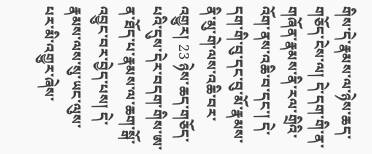གིས་དེ་རྣམས་ལ་ཉེས་ཆད་གཅོད་ངེས་ལ། དེ་དག་གི་ན་གཞོན་རྣམས་ནི་རལ་གྲིའི་འོག་ནས་འཆི་བ་དང་། དེ་དག་གི་བུ་དང་བུ་མོ་རྣམས་ནི་མུ་གེ་ལས་འཆི་བར་འགྱུར། 23 ཉེས་ཆད་གཅོད་པའི་དུས་དེར་བདག་གིས་ཨ་ན་ཐོད་པ་རྣམས་ལ་ཆག་སྒོ་འབྱུང་བར་བྱེད་པས། དེ་རྣམས་ལས་སུ་ཡང་ལུས་པར་མི་འགྱུར་ཞེས་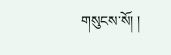གསུངས་སོ། །